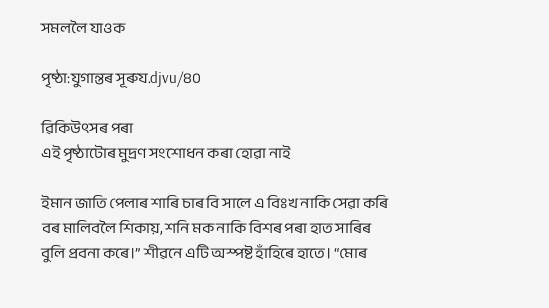সমললৈ যাওক

পৃষ্ঠা:যুগান্তৰ সূৰুয.djvu/৪০

ৱিকিউৎসৰ পৰা
এই পৃষ্ঠাটোৰ মুদ্ৰণ সংশোধন কৰা হোৱা নাই

ইমান জাতি পেলাৰ শাৰি চাৰ বি সালে এ বিঃখ নাকি সেৱা কৰি বৰ মালিবলৈ শিকায়, শনি মক নাকি বিশৰ পৰা হাত সাৰিৰ বুলি প্ৰবনা কৰে।” শীৱনে এটি অস্পষ্ট হাঁহিৰে হাতে। “মোৰ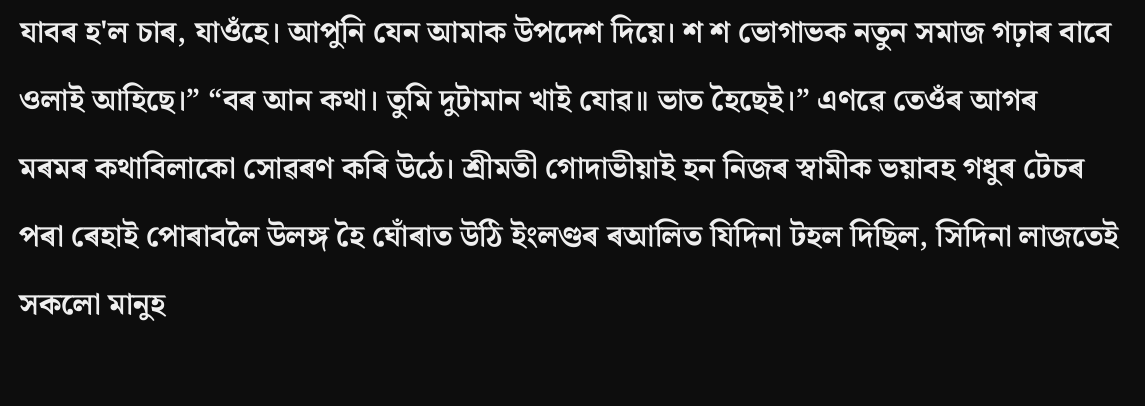যাবৰ হ'ল চাৰ, যাওঁহে। আপুনি যেন আমাক উপদেশ দিয়ে। শ শ ভোগাভক নতুন সমাজ গঢ়াৰ বাবে ওলাই আহিছে।” “বৰ আন কথা। তুমি দুটামান খাই যোৱ॥ ভাত হৈছেই।” এণৱে তেওঁৰ আগৰ মৰমৰ কথাবিলাকো সোৱৰণ কৰি উঠে। শ্ৰীমতী গোদাভীয়াই হন নিজৰ স্বামীক ভয়াবহ গধুৰ টেচৰ পৰা ৰেহাই পোৰাবলৈ উলঙ্গ হৈ ঘোঁৰাত উঠি ইংলণ্ডৰ ৰআলিত যিদিনা টহল দিছিল, সিদিনা লাজতেই সকলো মানুহ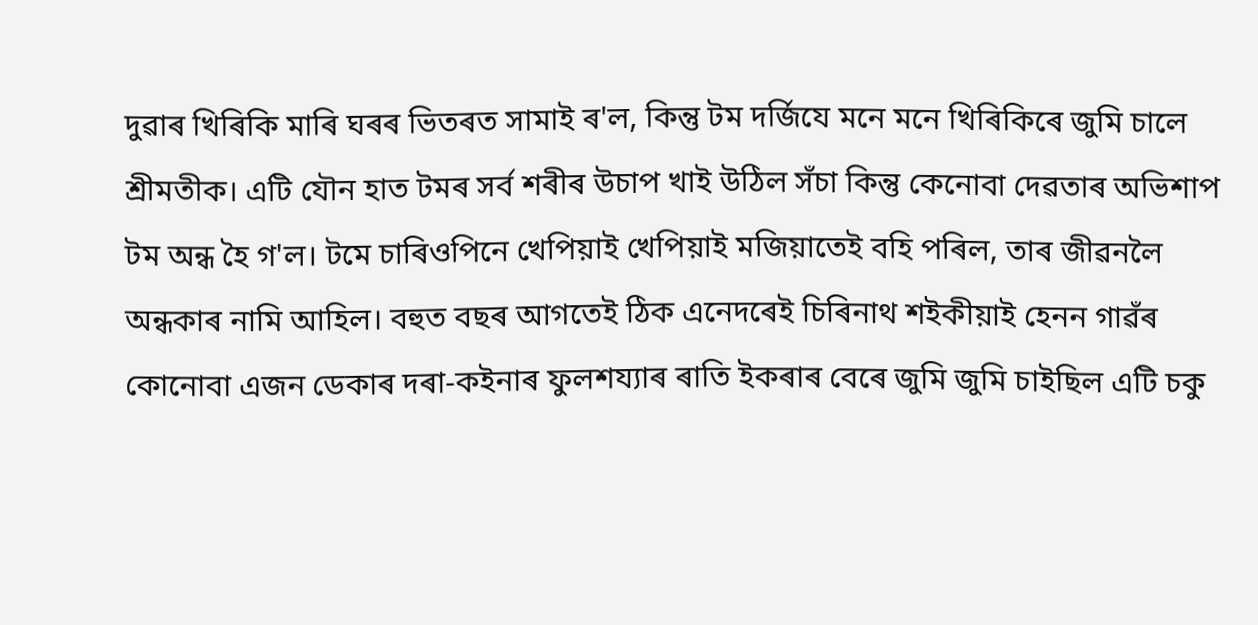দুৱাৰ খিৰিকি মাৰি ঘৰৰ ভিতৰত সামাই ৰ'ল, কিন্তু টম দৰ্জিযে মনে মনে খিৰিকিৰে জুমি চালে শ্ৰীমতীক। এটি যৌন হাত টমৰ সৰ্ব শৰীৰ উচাপ খাই উঠিল সঁচা কিন্তু কেনোবা দেৱতাৰ অভিশাপ টম অন্ধ হৈ গ'ল। টমে চাৰিওপিনে খেপিয়াই খেপিয়াই মজিয়াতেই বহি পৰিল, তাৰ জীৱনলৈ অন্ধকাৰ নামি আহিল। বহুত বছৰ আগতেই ঠিক এনেদৰেই চিৰিনাথ শইকীয়াই হেনন গাৱঁৰ কোনোবা এজন ডেকাৰ দৰা-কইনাৰ ফুলশয্যাৰ ৰাতি ইকৰাৰ বেৰে জুমি জুমি চাইছিল এটি চকু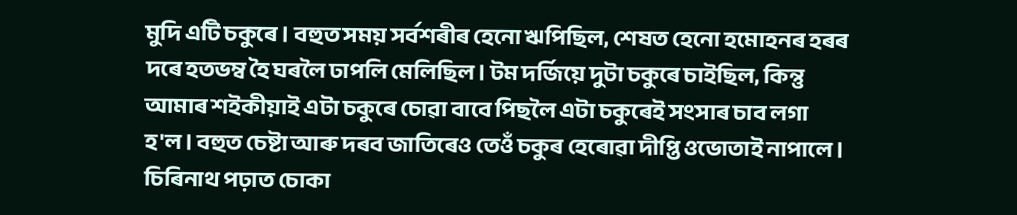মুদি এটি চকুৰে। বহুত সময় সৰ্বশৰীৰ হেনো ঋপিছিল, শেষত হেনো হমোহনৰ হৰৰ দৰে হতভম্ব হৈ ঘৰলৈ ঢাপলি মেলিছিল। টম দৰ্জিয়ে দুটা চকুৰে চাইছিল, কিন্তু আমাৰ শইকীয়াই এটা চকুৰে চোৱা বাবে পিছলৈ এটা চকুৰেই সংসাৰ চাব লগা হ'ল। বহুত চেষ্টা আৰু দৰব জাতিৰেও তেওঁ চকুৰ হেৰোৱা দীপ্তি ওভোতাই নাপালে। চিৰিনাথ পঢ়াত চোকা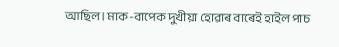আছিল। মাক-বাপেক দুখীয়া হোৱাৰ বাৰেই হাইল পাচ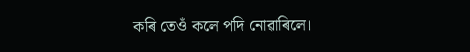কৰি তেওঁ কলে পদি নোৱাৰিলে।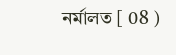নৰ্মালত [ 08 )